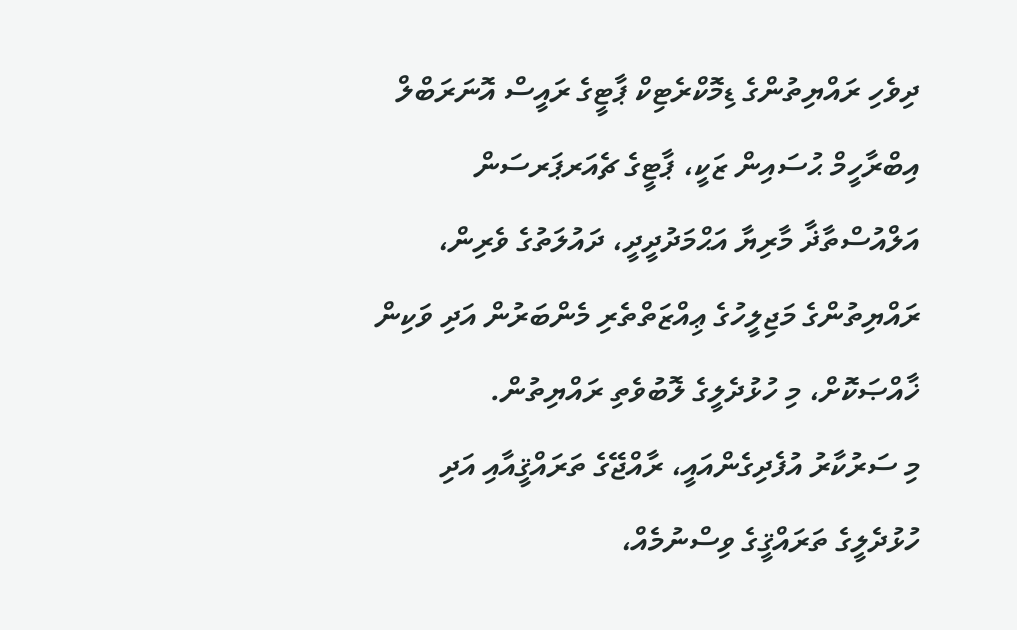ދިވެހި ރައްޔިތުންގެ ޑިމޮކްރެޓިކް ޕާޓީގެ ރައީސް އޮނަރަބްލް އިބްރާހީމް ޙުސައިން ޒަކީ، ޕާޓީގެ ޗެއަރޕަރސަން އަލްއުސްތާޛާ މާރިޔާ އަޙްމަދުދީދީ، ދައުލަތުގެ ވެރިން، ރައްޔިތުންގެ މަޖިލީހުގެ ޢިއްޒަތްތެރި މެންބަރުން އަދި ވަކިން ޚާއްޞަކޮށް، މި ހުޅުދެލީގެ ލޮބުވެތި ރައްޔިތުން.
މި ސަރުކާރު އުފެދިގެންއައީ، ރާއްޖޭގެ ތަރައްޤީއާއި އަދި ހުޅުދެލީގެ ތަރައްޤީގެ ވިސްނުމެއް،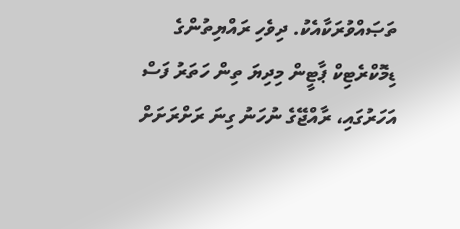ތަޞައްވުރަކާއެކު. ދިވެހި ރައްޔިތުންގެ ޑިމޮކްރެޓިކް ޕާޓީން މިދިޔަ ތިން ހަތަރު ފަސް އަހަރުގައި، ރާއްޖޭގެ ނުހަނު ގިނަ ރަށްރަށަށް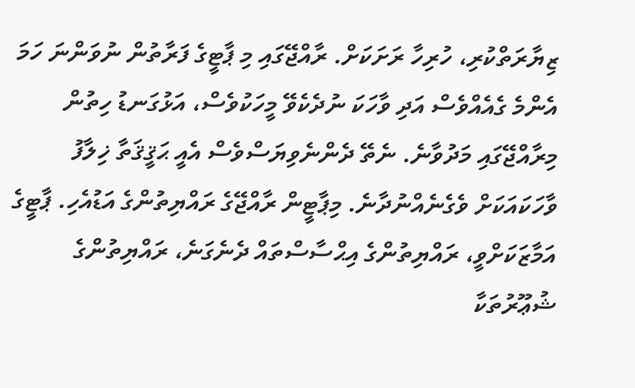ޒިޔާރަތްކުރި، ހުރިހާ ރަށަކަށް. ރާއްޖޭގައި މި ޕާޓީގެ ފަރާތުން ނުވަންނަ ހަމަ އެންމެ ގެއެއްވެސް އަދި ވާހަކަ ނުދެކެވޭ މީހަކުވެސް، އަޅުގަނޑު ހިތުން މިރާއްޖޭގައި މަދުވާނެ. ނެތޭ ދެންނެވިޔަސްވެސް އެއީ ޙަޤީޤަތާ ޚިލާފު ވާހަކައަކަށް ވެގެނެއްނުދާނެ. މިޕާޓީން ރާއްޖޭގެ ރައްޔިތުންގެ އަޑުއެހި. ޕާޓީގެ އަމާޒަކަށްވީ، ރައްޔިތުންގެ އިޙްސާސްތައް ދެނެގަނެ، ރައްޔިތުންގެ ޝުޢޫރުތަކާ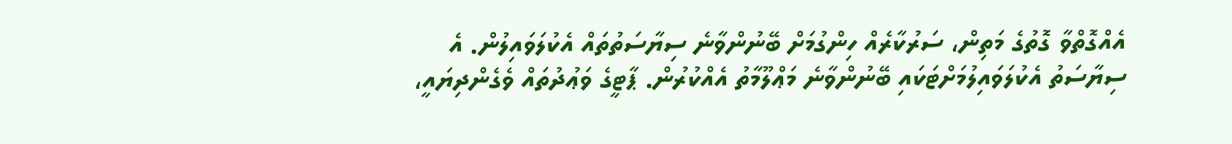އެއްގޮތްވާ ގޮތުގެ މަތިން، ސަރުކާރެއް ހިންގުމަށް ބޭނުންވާނެ ސިޔާސަތުތައް އެކުލަވައިލުން. އެ ސިޔާސަތު އެކުލަވައިލުމަށްޓަކައި ބޭނުންވާނެ މަޢްލޫމާތު އެއްކުރުން. ޕާޓީގެ ވަޢުދުތައް ވެގެންދިޔައީ،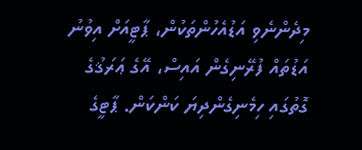މިދެންނެވި އަޑުއެހުންތަކުން، ޕާޓީއަށް އިވުނު އަޑުތައް ފުރޭނިގެން އައިސް، އޭގެ ޢަރަޤުގެ ގޮތުގައި ހިމެނިގެންދިޔަ ކަންކަން. ޕާޓީގެ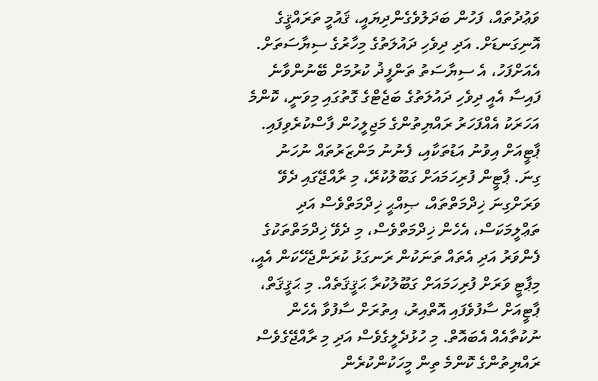ވަޢުދުތައް، ފަހުން ބަދަލުވެގެންދިޔައީ، ޤައުމީ ތަރައްޤީގެ އޮނިގަނޑަށް. އަދި ދިވެހި ދައުލަތުގެ މިހާރުގެ ސިޔާސަތަށް. އެއަށްފަހު، އެ ސިޔާސަތު ތަންފީޛު ކުރުމަށް ބޭނުންވާނެ ފައިސާ އެއީ ދިވެހި ދައުލަތުގެ ބަޖެޓްގެ ގޮތުގައި މިވަނީ، ކޮންމެ އަހަރަކު އެއްފަހަރު ރައްޔިތުންގެ މަޖިލީހުން ފާސްކުރެވިފައި.
ޕާޓީއަށް އިވުނު އަޑުތަކާއި، ފެނުނު މަންޒަރުތައް ނުހަނު ގިނަ. ޕާޓީން ފުރިހަމައަށް ގަބޫލުކުރޭ، މި ރާއްޖޭގައި ދެވޭ ވަރަށްގިނަ ޚިދްމަތްތައް، ޞިއްޙީ ޚިދްމަތްވެސް އަދި ތަޢްލީމަކަސް، އެހެން ޚިދްމަތްވެސް، މި ދެވޭ ޚިދްމަތްތަކުގެ ފެންވަރު އަދި އެތައް ތަނަކުން ރަނގަޅު ކުރަންޖެހޭކަން އެއީ، މިޕާޓީ ވަރަށް ފުރިހަމައަށް ގަބޫލުކުރާ ޙަޤީޤަތެއް. މި ޙަޤީޤަތް، ޕާޓީއަށް ސާފުވެފައި އޮތްއިރު، އިތުރަށް ސާފުވާ އެހެން ނުކުތާއެއް އެބައޮތް. މި ހުޅުދެލީގެވެސް އަދި މި ރާއްޖޭގެވެސް ރައްޔިތުންގެ ކޮންމެ ތިން މީހަކުންކުރެން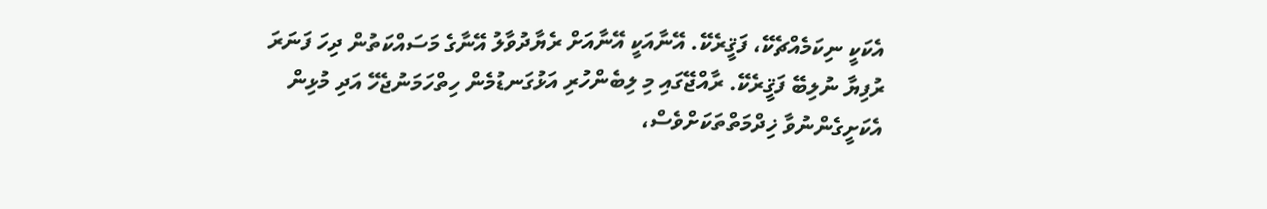އެކަކީ ނިކަމެއްޗެކޭ، ފަޤީރެކޭ. އޭނާއަކީ އޭނާއަށް ރެޔާދުވާލު އޭނާގެ މަސައްކަތުން ދިހަ ފަނަރަ ރުފިޔާ ނުލިބޭ ފަޤީރެކޭ. ރާއްޖޭގައި މި ލިބެންހުރި އަޅުގަނޑުމެން ހިތްހަމަނުޖެހޭ އަދި މުޅިން އެކަށީގެންނުވާ ޚިދްމަތްތަކަށްވެސް،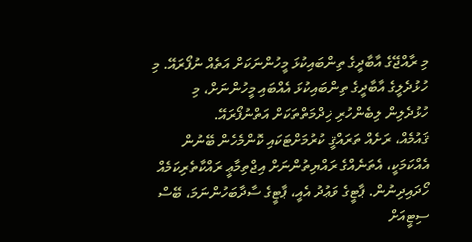މި ރާއްޖޭގެ އާބާދީގެ ތިންބައިކުޅަ މީހުންނަކަށް އަތެއް ނުފޯރައޭ. މި ހުޅުދެލީގެ އާބާދީގެ ތިންބައިކުޅަ އެއްބައި މީހުންނަށް، މި ހުޅުދެލިން ލިބެންހުރި ޚިދްމަތްތަކަށް އަތްނުފޯރައޭ.
ޤައުމެއް، ރަށެއް ތަރައްޤީ ކުރުމަށްޓަކައި ކޮންމެހެން ބޭނުން އެއްކަމަކީ، އެތަނެއްގެ ރައްޔިތުންނަށް އިޖްތިމާޢީ ރައްކާތެރިކަމެއް ހޯދައިދިނުން. ޕާޓީގެ ވަޢުދު އެއީ، ޕާޓީގެ ސާދާބަހުންނަމަ، ބޭސް ސިޓީއަށް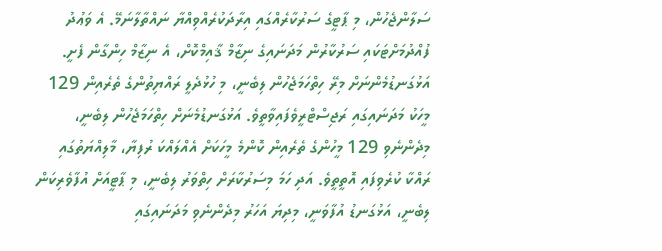ސަލާންޖެހުން، މި ޕާޓީގެ ސަރުކާރެއްގައި އިރާދަކުރެއްވިއްޔާ ނައްތާލާނަމޭ. އެ ވަޢުދު ފުއްދުމަށްޓަކައި ސަރުކާރުން މަދަނައިގެ ނިޒާމް ޤާއިމްކޮށް، އެ ނިޒާމް ހިންގާން ފެށީ. އަޅުގަނޑުމެންނަށް މިރޭ ހިތްހަމަޖެހުން ލިބެނީ، މި ހުޅުދެލީ ރައްޔިތުންގެ ތެރެއިން 129 މީހަކު މަދަނައިގައި ރަޖިސްޓްރީވެފައިވާތީވެ. އަޅުގަނޑުމެނަށް ހިތްހަމަޖެހުން ލިބެނީ، މިދެންނެވި 129 މީހުންގެ ތެރެއިން ކޮންމެ މީހަކަށް އެއްލައްކަ ރުފިޔާ، މާލިއްޔަތުގައި ރައްކާ ކުރެވިފައި އޮތީތީވެ. އަދި ހަމަ މިސަރުކާރަށް ހިތްވަރު ލިބެނީ، މި ޕާޓީއަށް އުފާވެރިކަން ލިބެނީ، އަޅުގަނޑު އުފާވަނީ، މިދިޔަ އަހަރު މިދެންނެވި މަދަނައިގައި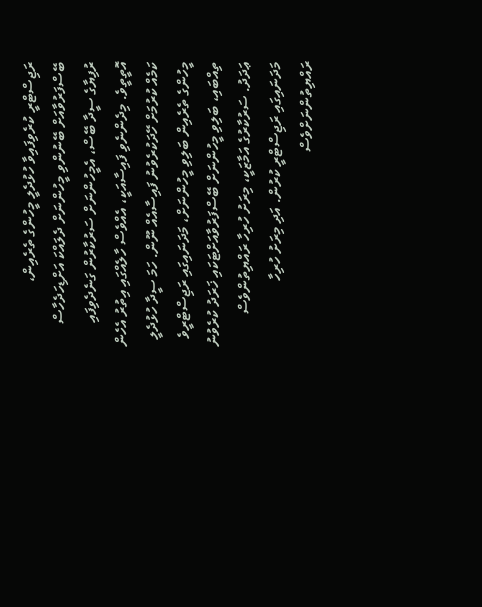ރަޖިސްޓްރީ ކުރެވިފައިވާ ހުޅުދެލީ މީހުންގެ ތެރެއިން، ބޭސްފަރުވާއަށް ބޭނުންވި މީހުންނަށް ދެލައްކަ އަށްޑިހަދެހާސް ރުފިޔާގެ ސީދާ ބޭސް، އެމީހުންނަށް ސަރުކާރުން ގަނެދެވިފައި އޮތީތީވެ. މިދެންނެވި ފައިސާއަކީ، އެއްވެސް ހާލެއްގައި އިތުރު އެހެން ކަމެއް ކުރުމަށް ހޭދަކުރެވުނު ފައިސާއެއް ނޫން. ހަމަ ސީދާ ހުޅުދެލީ މީހުންގެ ތެރެއިން ބަލިވި މީހުންނަށް، މަދަނައިގައި ރަޖިސްޓްރީވެ ތިއްބައި، ބަލިވި މީހުންނަށް ބޭސްފަރުވާއަށްޓަކައި ޚަރަދު ކުރެވުނު ޢަދަދު. ސަރުކާރުގެ އަމާޒަކީ، މިރަށު ހުރިހާ ރައްޔިތުންވެސް މަދަނައިގައި ރަޖިސްޓްރީ ކުރުން. އަދި މިރަށު ހުރިހާ ރައްޔިތުންނަށްވެސް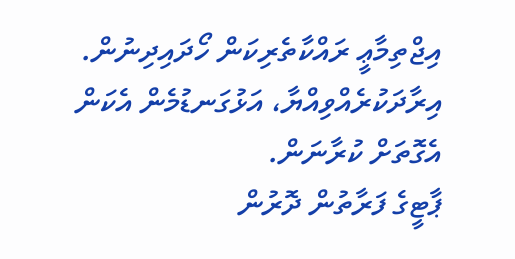އިޖްތިމާޢީ ރައްކާތެރިކަން ހޯދައިދިނުން. އިރާދަކުރެއްވިއްޔާ، އަޅުގަނޑުމެން އެކަން އެގޮތަށް ކުރާނަން.
ޕާޓީގެ ފަރާތުން ދޮރުން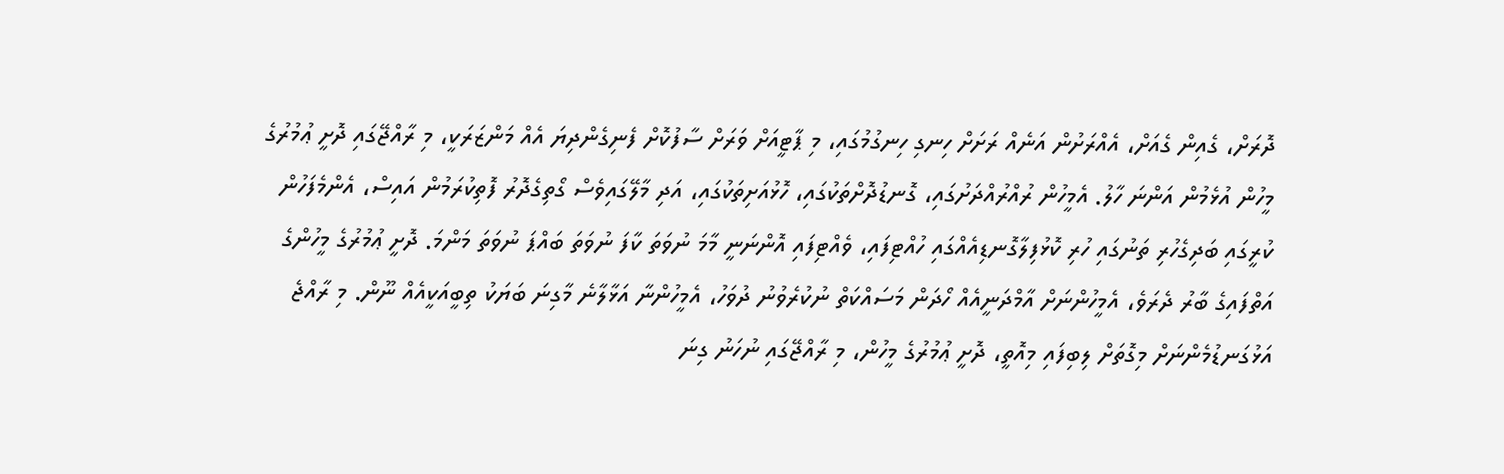ދޮރަށް، ގެއިން ގެއަށް، އެއްރަށުން އަނެއް ރަށަށް ހިނގި ހިނގުމުގައި، މި ޕާޓީއަށް ވަރަށް ސާފުކޮށް ފެނިގެންދިޔަ އެއް މަންޒަރަކީ، މި ރާއްޖޭގައި ދޮށީ ޢުމުރުގެ މީހުން އުޅެމުން އަންނަ ހާލު. އެމީހުން ރުއްރުއްދަށުގައި، ގޮނޑުދޮށްތަކުގައި، ހޮޅުއަށިތަކުގައި، އަދި މާލޭގައިވެސް ގޯތިގެދޮރު ފޮތިކުރަމުން އައިސް، އެންމެފަހުން ކުރީގައި ބަދިގެހުރި ތަނުގައި ހުރި ކޮޅުފިލާގޮނޑިއެއްގައި ހުއްޓިފައި، ވެއްޓިފައި އޮންނަނީ މާމަ ނުވަތަ ކާފަ ނުވަތަ ބައްޕަ ނުވަތަ މަންމަ. ދޮށީ ޢުމުރުގެ މީހުންގެ އަތްފައިގެ ބާރު ދެރަވެ، އެމީހުންނަށް އާމްދަނީއެއް ހޯދަން މަސައްކަތް ނުކުރެވުނު ދުވަހު، އެމީހުންނާ އަޅާލާނެ މާގިނަ ބަޔަކު ތިބީއަކީއެއް ނޫން. މި ރާއްޖެ އަޅުގަނޑުމެންނަށް މިގޮތަށް ލިބިފައި މިއޮތީ، ދޮށީ ޢުމުރުގެ މީހުން، މި ރާއްޖޭގައި ނުހަނު ގިނަ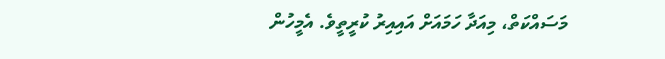މަސައްކަތް، މިއަދާ ހަމައަށް އައިއިރު ކުރީތީވެ. އެމީހުން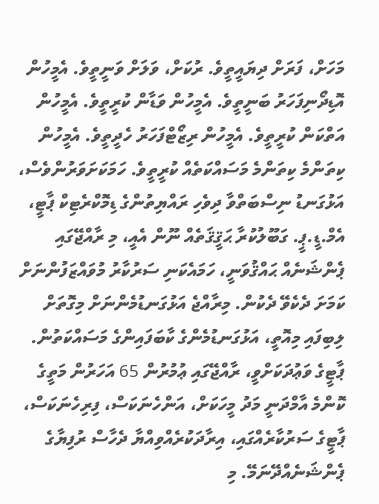މަހަށް، ފަރަށް ދިޔައީތީވެ. ރުކަށް، ވަލަށް ވަނީތީވެ. އެމީހުން އޮޑިދޯނިފަހަރު ބަނީތީވެ. އެމީހުން ވަޑާން ކުރީތީވެ. އެމީހުން އަތްކަން ކުރީތީވެ. އެމީހުން ރިޒޯޓްފަހަރު ހެދީތީވެ. އެމީހުން ކިތަންމެ ކިތަންމެ މަސައްކަތެއް ކުރީތީވެ. ހަމަކަށަވަރުންވެސް، އަޅުގަނޑު ނިސްބަތްވާ ދިވެހި ރައްޔިތުންގެ ޑިމޮކްރެޓިކް ޕާޓީ، އެމް.ޑީ.ޕީ. ގަބޫލުކުރާ ޙަޤީޤަތެއް ނޫން އެއީ، މި ރާއްޖޭގައި ޕެންޝަނެއް ޙައްޤުވަނީ، ހަމައެކަނި ސަރުކާރު މުވައްޒަފުންނަށް ކަމަށަ ދެކެވޭ ދެކުން. މިރާއްޖެ އަޅުގަނޑުމެންނަށް މިގޮތަށް ލިބިފައި މިއޮތީ، އަޅުގަނޑުމެންގެ ކާބަފައިންގެ މަސައްކަތުން. ޕާޓީގެ ވަޢުދަކަށްވީ، ރާއްޖޭގައި ޢުމުރުން 65 އަހަރުން މަތީގެ ކޮންމެ އާމްދަނީ މަދު މީހަކަށް، އަންހެނަކަސް، ފިރިހެނަކަސް، ޕާޓީގެ ސަރުކާރެއްގައި، އިރާދަކުރެއްވިއްޔާ ދެހާސް ރުފިޔާގެ ޕެންޝަނެއްދޭނަމޭ. މި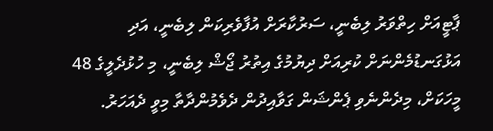ޕާޓީއަށް ހިތްވަރު ލިބެނީ، ސަރުކާރަށް އުފާވެރިކަން ލިބެނީ، އަދި އަޅުގަނޑުމެންނަށް ކުރިއަށް ދިޔުމުގެ އިތުރު ޖޯޝް ލިބެނީ، މި ހުޅުދެލީގެ 48 މީހަކަށް، މިދެންނެވި ޕެންޝަން ގަވާއިދުން ދެވެމުންދާތާ މިވީ ދެއަހަރު.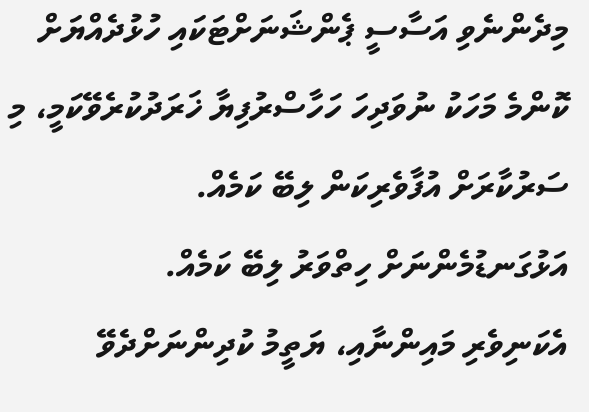މިދެންނެވި އަސާސީ ޕެންޝަނަށްޓަކައި ހުޅުދެއްޔަށް ކޮންމެ މަހަކު ނުވަދިހަ ހަހާސްރުފިޔާ ޚަރަދުކުރެވޭކަމީ، މި ސަރުކާރަށް އުފާވެރިކަން ލިބޭ ކަމެއް. އަޅުގަނޑުމެންނަށް ހިތްވަރު ލިބޭ ކަމެއް.
އެކަނިވެރި މައިންނާއި، ޔަތީމު ކުދިންނަށްދެވޭ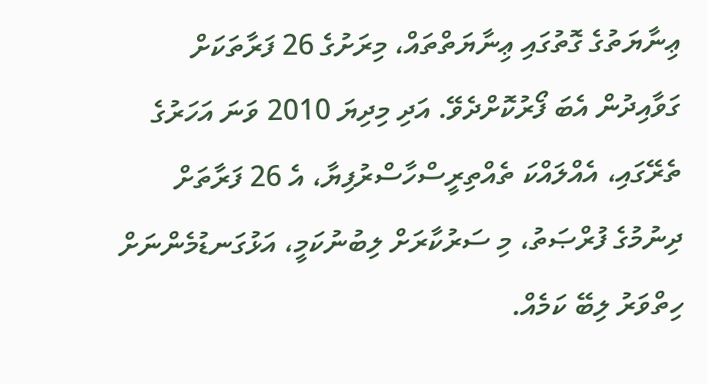ޢިނާޔަތުގެ ގޮތުގައި ޢިނާޔަތްތައް، މިރަށުގެ 26 ފަރާތަކަށް ގަވާއިދުން އެބަ ފޯރުކޮށްދެވޭ. އަދި މިދިޔަ 2010 ވަނަ އަހަރުގެ ތެރޭގައި، އެއްލައްކަ ތެއްތިރީސްހާސްރުފިޔާ، އެ 26 ފަރާތަށް ދިނުމުގެ ފުރްޞަތު، މި ސަރުކާރަށް ލިބުނުކަމީ، އަޅުގަނޑުމެންނަށް ހިތްވަރު ލިބޭ ކަމެއް.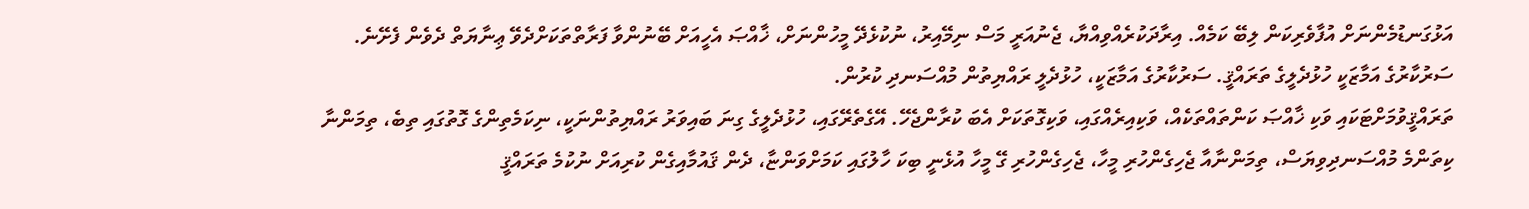އަޅުގަނޑުމެންނަށް އުފާވެރިކަން ލިބޭ ކަމެއް. އިރާދަކުރެއްވިއްޔާ، ޖެނުއަރީ މަސް ނިމޭއިރު، ނުކުޅެދޭ މީހުންނަށް، ޚާއްޞަ އެހީއަށް ބޭނުންވާ ފަރާތްތަކަށްދެވޭ ޢިނާޔަތް ދެވެން ފެށޭނެ. ސަރުކާރުގެ އަމާޒަކީ ހުޅުދެލީގެ ތަރައްޤީ. ސަރުކާރުގެ އަމާޒަކީ، ހުޅުދެލީ ރައްޔިތުން މުއްސަނދި ކުރުން.
ތަރައްޤީވުމަށްޓަކައި ވަކި ޚާއްޞަ ކަންތައްތަކެއް، ވަކިއިރެއްގައި، ވަކިގޮތަކަށް އެބަ ކުރާންޖެހޭ. އޭގެތެރޭގައި، ހުޅުދެލީގެ ގިނަ ބައިވަރު ރައްޔިތުންނަކީ، ނިކަމެތިންގެ ގޮތުގައި ތިބެ، ތިމަންނާ ކިތަންމެ މުއްސަނދިވިޔަސް، ތިމަންނާއާ ޖެހިގެންހުރި މީހާ، ޖެހިގެންހުރި ގޭ މީހާ އުޅެނީ ބިކަ ހާލުގައި ކަމަށްވަންޏާ، ދެން ޤައުމާއިގެން ކުރިއަށް ނުކުމެ ތަރައްޤީ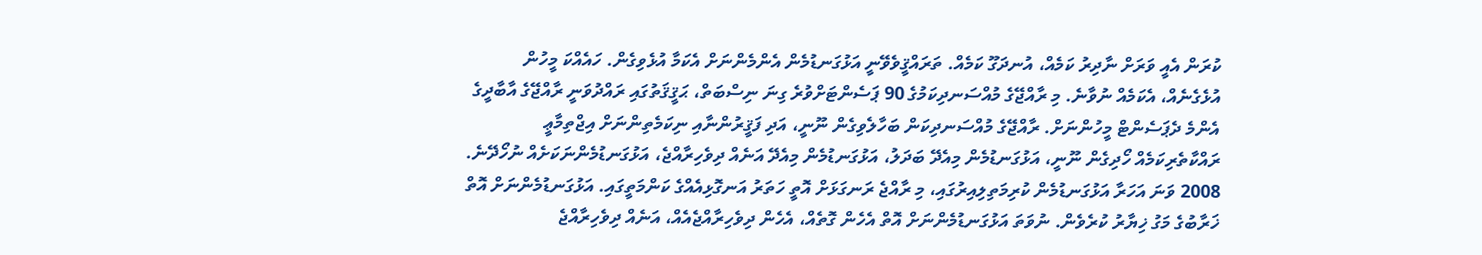ކުރަން އެއީ ވަރަށް ނާދިރު ކަމެއް، އުނދަގޫ ކަމެއް. ތަރައްޤީވެވޭނީ އަޅުގަނޑުމެން އެންމެންނަށް އެކަމާ އުޅެވިގެން. ހައެއްކަ މީހުން އުޅެގެނެއް، އެކަމެއް ނުވާނެ. މި ރާއްޖޭގެ މުއްސަނދިކަމުގެ 90 ޕަސެންޓަށްވުރެ ގިނަ ނިސްބަތް، ޙަޤީޤަތުގައި ރައްދުވަނީ ރާއްޖޭގެ އާބާދީގެ އެންމެ ދެޕަސެންޓް މީހުންނަށް. ރާއްޖޭގެ މުއްސަނދިކަން ބަހާލެވިގެން ނޫނީ، އަދި ފަޤީރުންނާއި ނިކަމެތިންނަށް އިޖްތިމާޢީ ރައްކާތެރިކަމެއް ހޯދިގެން ނޫނީ، އަޅުގަނޑުމެން މިއެދޭ ބަދަލު، އަޅުގަނޑުމެން މިއެދޭ އަނެއް ދިވެހިރާއްޖެ، އަޅުގަނޑުމެންނަކަށެއް ނުހޯދޭނެ.
2008 ވަނަ އަހަރާ އަޅުގަނޑުމެން ކުރިމަތިލިއިރުގައި، މި ރާއްޖެ ރަނގަޅަށް އޮތީ ހަތަރު އަނގޮޅިއެއްގެ ކަންމަތީގައި. އަޅުގަނޑުމެންނަށް އޮތް ޚަރާބުގެ މަގު ޚިޔާރު ކުރެވެން. ނުވަތަ އަޅުގަނޑުމެންނަށް އޮތް އެހެން ގޮތެއް، އެހެން ދިވެހިރާއްޖެއެއް، އަނެއް ދިވެހިރާއްޖެ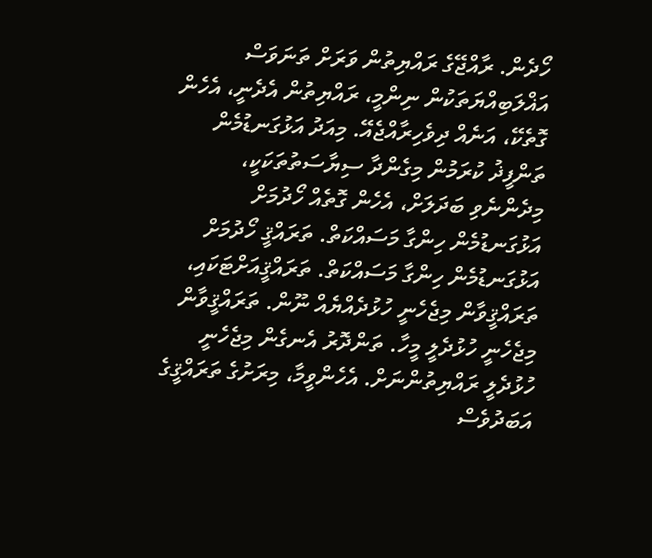ހޯދެން. ރާއްޖޭގެ ރައްޔިތުން ވަރަށް ތަނަވަސް އަޣްލަބިއްޔަތަކުން ނިންމީ، ރައްޔިތުން އެދެނީ، އެހެން ގޮތެކޭ، އަނެއް ދިވެހިރާއްޖެއޭ. މިއަދު އަޅުގަނޑުމެން ތަންފީޛު ކުރަމުން މިގެންދާ ސިޔާސަތުތަކަކީ، މިދެންނެވި ބަދަލަށް، އެހެން ގޮތެއް ހޯދުމަށް އަޅުގަނޑުމެން ހިންގާ މަސައްކަތް. ތަރައްޤީ ހޯދުމަށް އަޅުގަނޑުމެން ހިންގާ މަސައްކަތް. ތަރައްޤީއަށްޓަކައި، ތަރައްޤީވާން މިޖެހެނީ ހުޅުދެއްޔެއް ނޫން. ތަރައްޤީވާން މިޖެހެނީ ހުޅުދެލީ މީހާ. ތަންދޮރު އެނގެން މިޖެހެނީ ހުޅުދެލީ ރައްޔިތުންނަށް. އެހެންވީމާ، މިރަށުގެ ތަރައްޤީގެ އަބަދުވެސް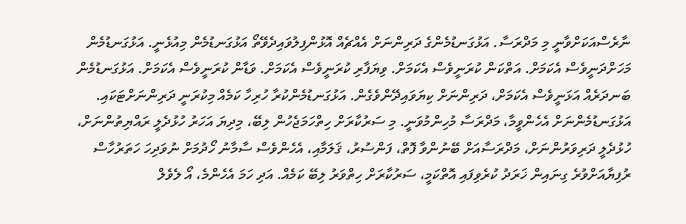ނާރެސްއަކަށްވާނީ މި މަދްރަސާ. އަޅުގަނޑުމެންގެ ދަރިންނަށް އެއްޗެއް އޮޅުންފިލުވައިދެވޭތޯ އަޅުގަނޑުމެން މިއުޅެނީ. އަޅުގަނޑުމެން މަހަށްދަނީވެސް އެކަމަށް. އަތްކަން ކުރަނީވެސް އެކަމަށް. ވިޔަފާރި ކުރަނީވެސް އެކަމަށް. ވަޑާން ކުރަނީވެސް އެކަމަށް. އަޅުގަނޑުމެން ބަނދަރެއް އަޅަނީވެސް އެކަމަށް، ދަރިންނަށް ކިޔަވައިދޭންވެގެން. އަޅުގަނޑުމެންކުރާ ހުރިހާ ކަމެއް މިކުރަނީ ދަރިންނަށްޓަކައި. އަޅުގަނޑުމެންނަށް އެހެންވީމާ، މަދްރަސާ މުހިންމުވަނީ. މި ސަރުކާރަށް ހިތްހަމަޖެހުން ލިބޭ، މިދިޔަ އަހަރު ހުޅުދެލީ ރައްޔިތުންނަށް، ހުޅުދެލީ ދަރިވަރުންނަށް، މަދްރަސާއަށް ބޭނުންވާ ފޮތް، ފަންސުރު، ޤަލަމާއި، އެހެންވެސް ސާމާނު ހޯދުމަށް ނުވަދިހަ ހަތަރުހާސް ރުފިޔާއަށްވުރެ ގިނައިން ޚަރަދު ކުރެވިފައި އޮތްކަމީ، ސަރުކާރަށް ހިތްވަރު ލިބޭ ކަމެއް. އަދި ހަމަ އެހެންމެ، އޯ ލެވެލް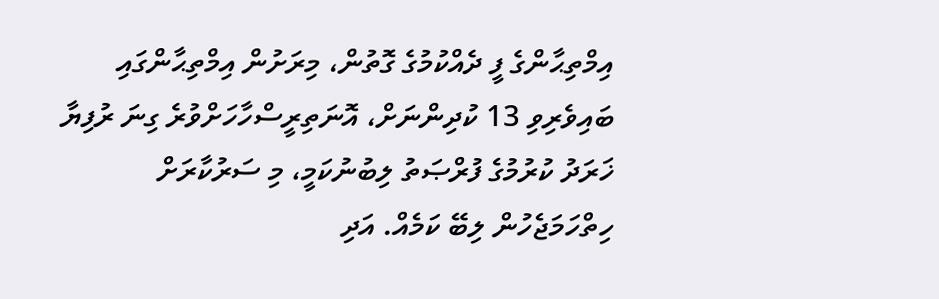އިމްތިޙާންގެ ފީ ދެއްކުމުގެ ގޮތުން، މިރަށުން އިމްތިޙާންގައި ބައިވެރިވި 13 ކުދިންނަށް، އޮނަތިރީސްހާހަށްވުރެ ގިނަ ރުފިޔާ ޚަރަދު ކުރުމުގެ ފުރްޞަތު ލިބުނުކަމީ، މި ސަރުކާރަށް ހިތްހަމަޖެހުން ލިބޭ ކަމެއް. އަދި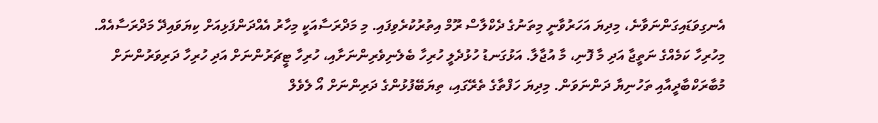އެނގިވަޑައިގަންނަވާނެ، މިދިޔަ އަހަރުވާނީ މިތަނުގެ ދެކްލާސް ރޫމް އިތުރުކުރެވިފައި. މި މަދްރަސާއަކީ މިހާރު އެއްދަންފަޅިއަށް ކިޔަވައިދޭ މަދްރަސާއެއް. މިހުރިހާ ކަމެއްގެ ނަތީޖާ އަދި މާ ފޮނި، މާ އުޖާލާ. އަޅުގަނޑު ހުޅުދެލީ ހުރިހާ ބެލެނިވެރިންނަށާއި، ހުރިހާ ޓީޗަރުންނަށް އަދި ހުރިހާ ދަރިވަރުންނަށް މުބާރަކްބާދީއާއި ތަހުނިޔާ ދަންނަވަން. މިދިޔަ ހަފްތާގެ ތެރޭގައި، ތިޔަބޭފުޅުންގެ ދަރިންނަށް އޯ ލެވެލް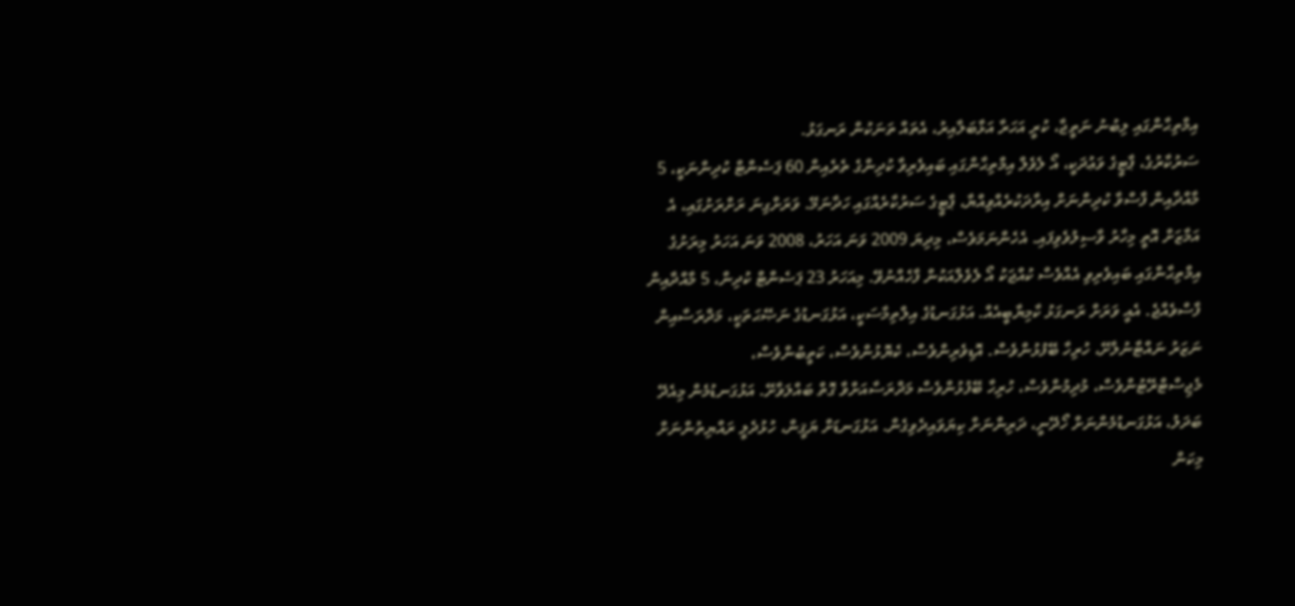އިމްތިޙާންގައި ލިބުނު ނަތީޖާ، ކުރީ އަހަރާ އަޅާބަލާއިރު، އެތައް ތަނަކުން ރަނގަޅު.
ސަރުކާރުގެ، ޕާޓީގެ ވަޢުދަކީ، އޯ ލެވެލް އިމްތިޙާންގައި ބައިވެރިވާ ކުދިންގެ ތެރެއިން 60 ޕަސެންޓް ކުދިންނަކީ، 5 މާއްދާއިން ފާސްވާ ކުދިންނަށް އިރާދަކުރެއްވިއްޔާ، ޕާޓީގެ ސަރުކާރެއްގައި ހަދާނަމޭ. ވަރަށްގިނަ ރަށްރަށުގައި، އެ އަމާޒަށް އޮތީ މިހާރު ވާސިލުވެވިފައި. އެހެންނަމަވެސް، މިދިޔަ 2009 ވަނަ އަހަރު، 2008 ވަނަ އަހަރު މިރަށުގެ އިމްތިޙާންގައި ބައިވެރިވި އެއްވެސް ކުއްޖަކު އޯ ލެވެލްއަކުން ފާހެއްނުވޭ. މިއަހަރު 23 ޕަސެންޓް ކުދިން، 5 މާއްދާއިން ފާސްވެއްޖެ. އެއީ ވަރަށް ރަނގަޅު ކާމިޔާބީއެއް. އަޅުގަނޑުގެ އިލްތިމާސަކީ، އަޅުގަނޑުގެ ނަޞޭޙަތަކީ، މަދްރަސާއިން ނަޒަރު ނައްޓާނުލާށޭ، ހުރިހާ ބޭފުޅުންވެސް. އޮޑިވެރިންވެސް، ކެޔޮޅުންވެސް، ކަތީބުންވެސް، މެޖިސްޓްރޭޓުންވެސް، މުދިމުންވެސް، ހުރިހާ ބޭފުޅުންވެސް މަދްރަސާއަށްވާ ގޮތް ބައްލަވާށޭ. އަޅުގަނޑުމެން މިއެދޭ ބަދަލު، އަޅުގަނޑުމެންނަށް ހޯދޭނީ، ދަރިންނަށް ކިޔަވައިދެވިގެން. އަޅުގަނޑަށް ޔަޤީން، ހުޅުދެލީ ރައްޔިތުންނަށް މިކަން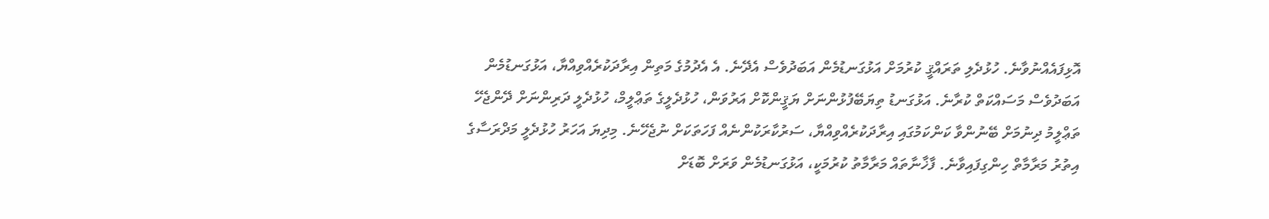އޮޅިފައެއްނުވާނެ. ހުޅުދެލި ތަރައްޤީ ކުރުމަށް އަޅުގަނޑުމެން އަބަދުވެސް އެދޭނެ. އެ އެދުމުގެ މަތިން އިރާދަކުރެއްވިއްޔާ، އަޅުގަނޑުމެން އަބަދުވެސް މަސައްކަތް ކުރާނެ. އަޅުގަނޑު ތިޔަބޭފުޅުންނަށް ޔަޤީންކޮށް އަރުވަން، ހުޅުދެލީގެ ތަޢްލީމް، ހުޅުދެލީ ދަރިންނަށް ދޭންޖެހޭ ތަޢްލީމު ދިނުމަށް ބޭނުންވާ ކަންކަމުގައި އިރާދަކުރެއްވިއްޔާ، ސަރުކާރަކުންނެއް ފަހަތަކަށް ނުޖެހޭނެ. މިދިޔަ އަހަރު ހުޅުދެލީ މަދްރަސާގެ އިތުރު މަރާމާތް ހިންގިފައިވާނެ. ފާޚާނާތައް މަރާމާތު ކުރުމަކީ، އަޅުގަނޑުމެން ވަރަށް ބޮޑަށް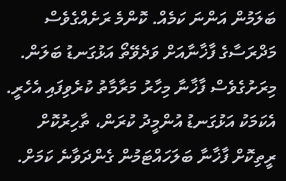ބަލަމުން އަންނަ ކަމެއް. ކޮންމެ ރަށެއްގެވެސް މަދްރަސާގެ ފާޚާނާއަށް ވަދެވޭތޯ އަޅުގަނޑު ބަލަން. މިރަށުގެވެސް ފާޚާނާ މިހާރު މަރާމާތު ކުރެވިފައި އެހެރީ. އެކަމަކު އަޅުގަނޑު އުންމީދު ކުރަން، ތާހިރުކޮށް ރީތިކޮށް ފާޚާނާ ބަލަހައްޓަމުން ގެންދަވާނެ ކަމަށް.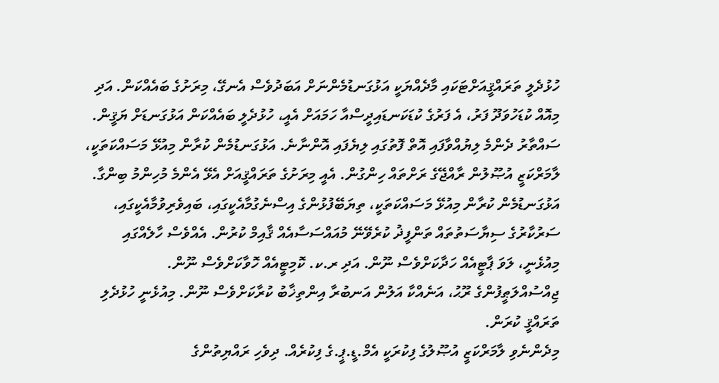ހުޅުދެލީ ތަރައްޤީއަށްޓަކައި މާދެއްޔަކީ އަޅުގަނޑުމެންނަށް އަބަދުވެސް އެނގޭ، މިރަށުގެ ބައެއްކަން. އަދި މިއޮއް ކުޑަހުވަދޫ ފަރު، އެ ފަރުގެ ކުޑަކަނޑައިދީސްއާ ހަމައަށް އެއީ، ހުޅުދެލީ ބައެއްކަން އަޅުގަނޑަށް ޔަޤީން. ސައްތާރު ދެންމެ ލިޔުއްވާފައި އޮތް ފޮތުގައި ލިޔެފައި އޮންނާނެ. އަޅުގަނޑުމެން ކުރާން މިއުޅޭ މަސައްކަތަކީ، ލާމަރްކަޒީ އުޞޫލުން ރާއްޖޭގެ ރަށްތައް ހިންގުން. އެއީ މިރަށުގެ ތަރައްޤީއަށް އެޅޭ އެންމެ މުހިންމު ބިންގާ. އަޅުގަނޑުމެން ކުރާން މިއުޅޭ މަސައްކަތަކީ، ތިޔަބޭފުޅުންގެ އިސްނެގުމާއެކީގައި، ބައިވެރިވުމާއެކީގައި، ސަރުކާރުގެ ސިޔާސަތުތައް ތަންފީޛު ކުރެވޭނޭ މުއައްސަސާއެއް ޤާއިމް ކުރުން. އެއްވެސް ހާލެއްގައި މިއުޅެނީ، ލަވަ ޕާޓީއެއް ހަދާކަށްވެސް ނޫން. އަދި ރ.ކ. ކޮމިޓީއެއް ހޮވާކަށްވެސް ނޫން. ޖިއްސުއްލަޠީފުންގެ ރޫޙު، އަނެއްކާ އަލުން އަނބުރާ އިންތިޚާބު ކުރާކަށްވެސް ނޫން. މިއުޅެނީ ހުޅުދެލި ތަރައްޤީ ކުރަން.
މިދެންނެވި ލާމަރްކަޒީ އުޞޫލުގެ ފިކުރަކީ އެމް.ޑީ.ޕީ.ގެ ފިކުރެއް. ދިވެހި ރައްޔިތުންގެ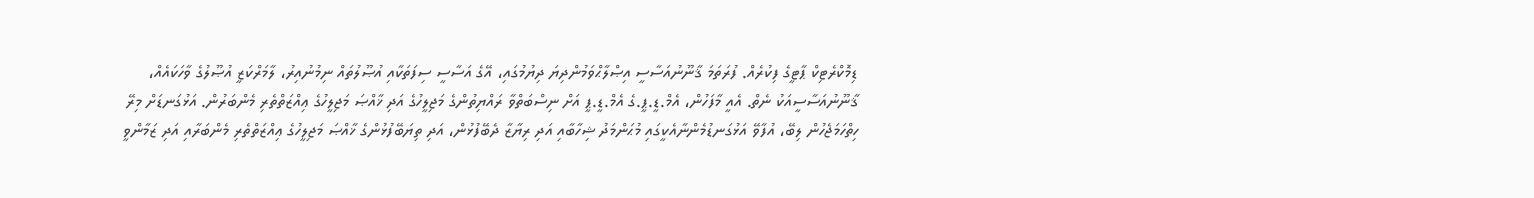ޑިމޮކްރެޓިކް ޕާޓީގެ ފިކުރެއް. ފުރަތަމަ ޤާނޫނުއަސާސީ އިޞްލާޙްވަމުންދިޔަ ދިޔުމުގައި، އޭގެ އަސާސީ ސިފަތަކާއި އުޞޫލުތައް ނިމުނުއިރު، ލާމަރްކަޒީ އުޞޫލުގެ ވާހަކައެއް، ޤާނޫނުއަސާސީއަކު ނެތް. އެއީ މާފަހުން، އެމް.ޑީ.ޕީ.ގެ އެމް.ޑީ.ޕީ އަށް ނިސްބަތްވާ ރައްޔިތުންގެ މަޖިލީހުގެ އަދި ޚާއްޞަ މަޖިލީހުގެ ޢިއްޒަތްތެރި މެންބަރުން. އަޅުގަނޑަށް މިރޭ ހިތްހަމަޖެހުން ލިބޭ، އުފާވޭ އަޅުގަނޑުމެންނާއެކީގައި މުޙަންމަދު ޝިހާބާއި އަދި ރިޔާޒާ ދެބޭފުޅުން، އަދި ތިޔަބޭފުޅުންގެ ޚާއްޞަ މަޖިލީހުގެ ޢިއްޒަތްތެރި މެންބަރާއި އަދި ޒަމާންވީ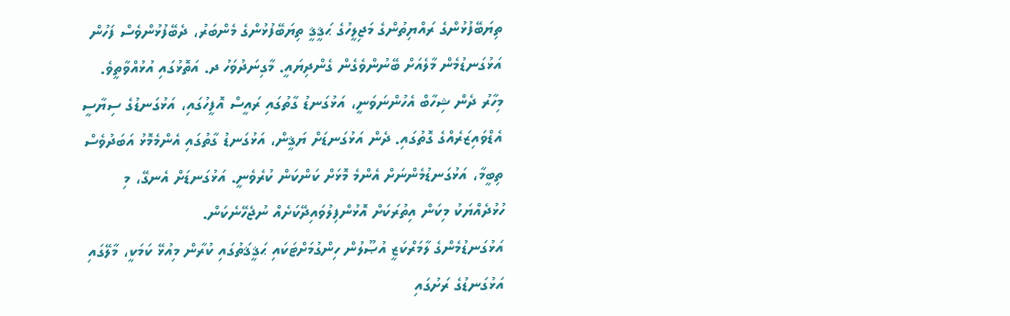ތިޔަބޭފުޅުންގެ ރައްޔިތުންގެ މަޖިލީހުގެ ޙަޤީޤީ ތިޔަބޭފުޅުންގެ މެންބަރު، ދެބޭފުޅުންވެސް ފަހުން އަޅުގަނޑުމެން މާލެއަށް ބޭނުންވެގެން ގެންދިޔައީ. މާގިނަދުވަހު ދ. އަތޮޅުގައި އުޅުއްވާތީވެ. މިހާރު ދެން ޝިހާބް އެހުންނަވަނީ، އަޅުގަނޑު ގާތުގައި ރައީސް އޮފީހުގައި، އަޅުގަނޑުގެ ސިޔާސީ އެޑްވައިޒަރެއްގެ ގޮތުގައި. ދެން އަޅުގަނޑަށް ޔަޤީން، އަޅުގަނޑު ގާތުގައި އެންމެމޮޅު އަބަދުވެސް ތިބީމާ، އަޅުގަނޑުމެންނަށް އެންމެ މޮޅަށް ކަންކަން ކުރެވެނީ. އަޅުގަނޑަށް އެނގޭ، މި ހުޅުދެއްޔަކު މިކަން އިތުރަކަށް އޮޅުންފިލުވައިދޭކަށެއް ނުޖެހޭނެކަން.
އަޅުގަނޑުމެންގެ ލާމަރްކަޒީ އުޞޫލުން ހިންގުމަށްޓަކައި ޙަޤީޤަތުގައި ކުރާން މިއުޅޭ ކަމަކީ، މާލޭގައި އަޅުގަނޑުގެ ރަށުގައި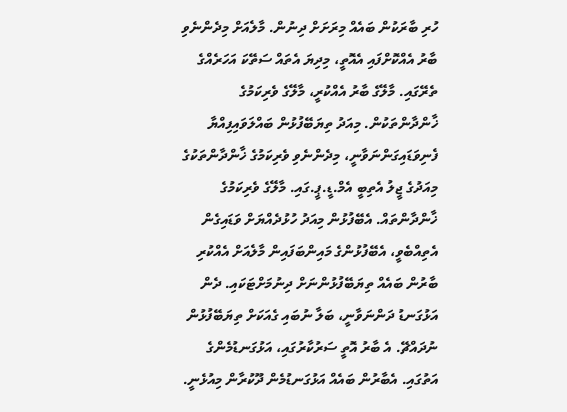ހުރި ބާރަކުން ބައެއް މިރަށަށް ދިނުން. މާލެއަށް މިދެންނެވި ބާރު އެއްކޮށްފައި އެއޮތީ، މިދިޔަ އެތައް ސަތޭކަ އަހަރެއްގެ ތެރޭގައި. މާލޭގެ ބާރު އެއްކުރީ، މާލޭގެ ވެރިކަމުގެ ޚާންދާންތަކުން. މިއަދު ތިޔަބޭފުޅުން ބައްލަވައިފިއްޔާ ފެނިވަޑައިގަންނަވާނީ، މިދެންނެވި ވެރިކަމުގެ ޚާންދާންތަކުގެ މިއަދުގެ ޖީލު އެތިބީ އެމް.ޑީ.ޕީ.ގައި. މާލޭގެ ވެރިކަމުގެ ޚާންދާންތައް. އެބޭފުޅުން މިއަދު ހުޅުދެއްޔަށް ވަޑައިގެން އެތިއްބެވީ، އެބޭފުޅުންގެ މައިންބަފައިން މާލެއަށް އެއްކުރި ބާރުން ބައެއް ތިޔަބޭފުޅުންނަށް ދިނުމަށްޓަކައި. ދެން އަޅުގަނޑު ދަންނަވާނީ، ބަލާ ނުބައި ގެއަކަށް ތިޔަބޭފުޅުން ނުދައްޗޭ. އެ ބާރު އޮތީ ސަރުކާރުގައި، އަޅުގަނޑުމެންގެ އަތުގައި. އެބާރުން ބައެއް އަޅުގަނޑުމެން ދޫކުރާން މިއުޅެނީ.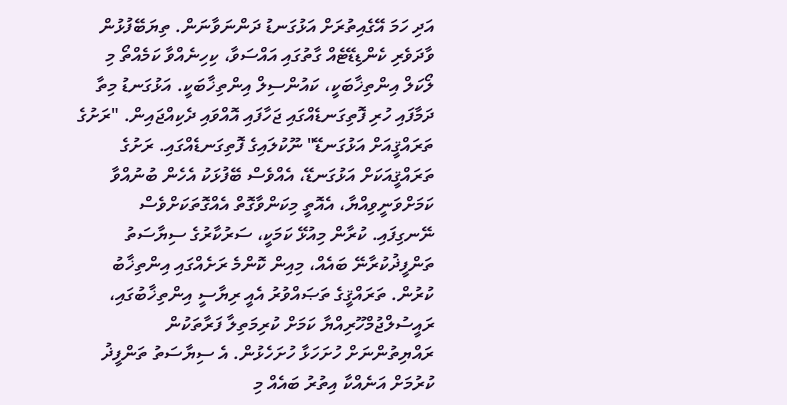އަދި ހަމަ އޭގެއިތުރަށް އަޅުގަނޑު ދަންނަވާނަން. ތިޔަބޭފުޅުން ވާދަވެރި ކެންޑިޑޭޓެއް ގާތުގައި އައްސަވާ، ކިހިނެއްވާ ކަމެއްތޯ މި ލޯކަލް އިންތިޚާބަކީ، ކައުންސިލް އިންތިޚާބަކީ. އަޅުގަނޑު މިތާ ދަމާފައި ހުރި ފޮތިގަނޑެއްގައި ޖަހާފައި އޮއްވައި ދެކިއްޖައިން. "ރަށުގެ ތަރައްޤީއަށް އަޅުގަނޑޭ" ނޫކުލައިގެ ފޮތިގަނޑެއްގައި. ރަށުގެ ތަރައްޤީއަކަށް އަޅުގަނޑޭ، އެއްވެސް ބޭފުޅަކު އެހެން ބުނުއްވާ ކަމަށްވަނީވިއްޔާ، އެއޮތީ މިކަންވާގޮތް އެއްގޮތަކަށްވެސް ނޭނގިފައި. ކުރާން މިއުޅޭ ކަމަކީ، ސަރުކާރުގެ ސިޔާސަތު ތަންފީޛުކުރާނޭ ބައެއް، މިއިން ކޮންމެ ރަށެއްގައި އިންތިޚާބު ކުރުން. ތަރައްޤީގެ ތަޞައްވުރު އެއީ ރިޔާސީ އިންތިޚާބުގައި، ރައީސުލްޖުމްހޫރިއްޔާ ކަމަށް ކުރިމަތިލާ ފަރާތަކުން ރައްޔިތުންނަށް ހުށަހަޅާ ހުށަހެޅުން. އެ ސިޔާސަތު ތަންފީޛު ކުރުމަށް އަނެއްކާ އިތުރު ބައެއް މި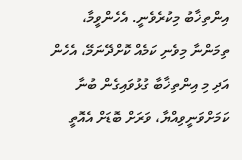އިންތިޚާބު މިކުރެވެނީ. އެހެންވީމާ، ތިމަންނާ މިވެނި ކަމެއް ކޮށްދޭނަމޭ، އެހެން އަދި މި އިންތިޚާބާ ގުޅުވައިގެން ބުނާ ކަމަށްވަނީވިއްޔާ، ވަރަށް ބޮޑަށް އެއޮތީ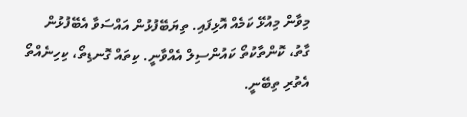މިވާން މިއުޅޭ ކަމެއް އޮޅިފައި. ތިޔަބޭފުޅުން އައްސަވާ އެބޭފުޅުން ގާތު، ކޮންތާކުތޯ ކައުންސިލް އެއްވާނީ. ކިތައް ގޮނޑިތޯ، ކިހިނެއްތޯ އެތުރި ތިބޭނީ.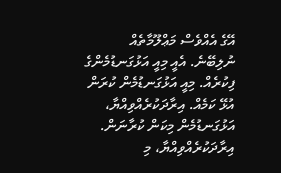އޭގެ އެއްވެސް މަޢްލޫމާތެއް ނުލިބޭނެ. އެއީ މިއީ އަޅުގަނޑުމެންގެ ފިކުރެއް. މިއީ އަޅުގަނޑުމެން ކުރަން އުޅޭ ކަމެއް. އިރާދަކުރެއްވިއްޔާ، އަޅުގަނޑުމެން މިކަން ކުރާނަން. އިރާދަކުރެއްވިއްޔާ، މި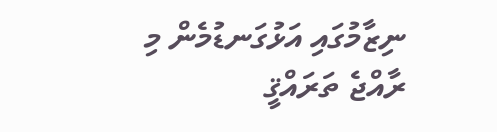ނިޒާމުގައި އަޅުގަނޑުމެން މި ރާއްޖެ ތަރައްޤީ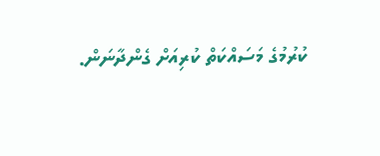ކުރުމުގެ މަސައްކަތް ކުރިއަށް ގެންދާނަން.